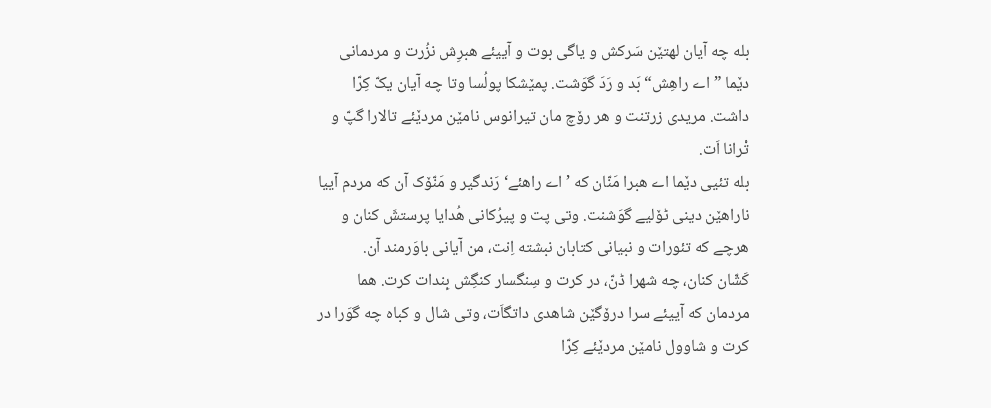بله چه آیان لهتێن سَرکش و یاگی بوت و آییئے هبرِش نزُرت و مردمانی دێما ”اے راهِش“ بَد و رَدَ گوَشت. پمێشکا پولُسا وتا چه آیان یکّ کِرّا داشت. مریدی زرتنت و هر رۆچ مان تیرانوس نامێن مردێئے تالارا گپّ و تْرانا اَت.
بله تئیی دێما اے هبرا مَنّان که ’اے راهئے‘ رَندگیر و مَنّۆک آن که مردم آییا ناراهێن دینی ٹۆلیے گوَشنت. وتی پت و پیرُکانی هُدایا پرستشَ کنان و هرچے که تئورات و نبیانی کتابان نبشته اِنت، من آیانی باوَرمند آن.
کَشّان کنان، چه شهرا ڈنّ، در کرت و سِنگسار کنگِش بِندات کرت. هما مردمان که آییئے سرا درۆگێن شاهدی داتگاَت، وتی شال و کباه چه گوَرا در کرت و شاوول نامێن مردێئے کِرّا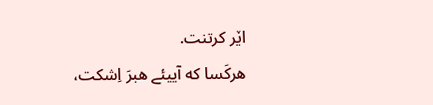اێر کرتنت.
هرکَسا که آییئے هبرَ اِشکت،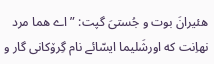هئیرانَ بوت و جُستیَ گپت: ”اے هما مرد نهاِنت که اورشَلیما ایسّائے نام گِرۆکانی گار و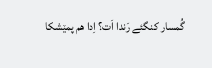گُمسار کنگئے رَندا اَت؟ اِدا هم پمێشکا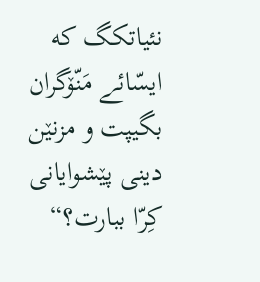نئیاتکگ که ایسّائے مَنّۆگران بگیپت و مزنێن دینی پێشوایانی کِرّا ببارت؟“